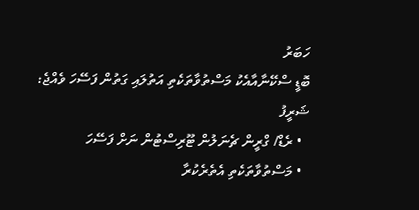ހަބަރު
ބޮޑީ ސްކޭނާއާއެކު މަސްތުވާތަކެތި އަތުލައި ގަތުން ފަސޭހަ ވެއްޖެ: ޝަރީފު
  • ރެޑް/ ގްރީން ޗެނަލުން ޓޫރިސްޓުން ނަށް ފަސޭހަ
  • މަސްތުވާތަކެތި އެތެރެކުރާ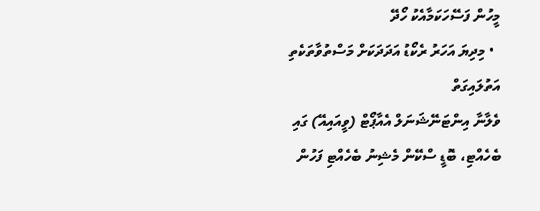މީހުން ފަސޭހަކަމާއެކު ހޯދޭ
  • މިދިޔަ އަހަރު ރެކޯޑު އަދަދަކަށް މަސްތުވާތަކެތި އަތުލައިގަތް
ވެލާނާ އިންޓަނޭޝަނަލް އެއާޕޯޓް (ވީއައިއޭ) ގައި ބެހެއްޓި، ބޮޑީ ސްކޭން މެޝިނު ބެހެއްޓި ފަހުން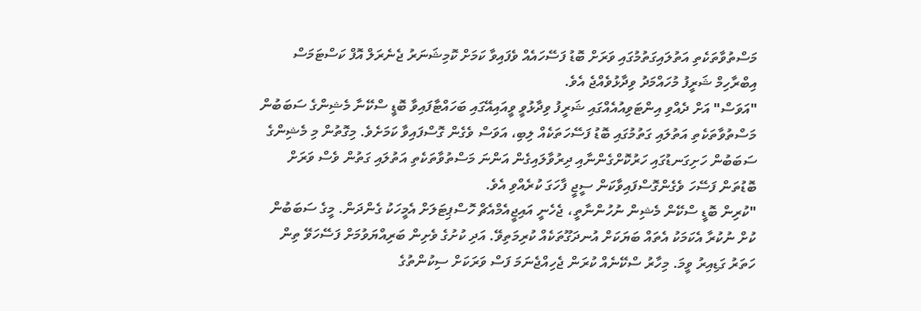މަސްތުވާތަކެތި އަތުލައިގަތުމުގައި ވަރަށް ބޮޑު ފަސޭހައެއް ވެފައިވާ ކަމަށް ކޮމިޝަނަރު ޖެނެރަލް އޮފް ކަސްޓަމަސް އިބްރާހިމް ޝަރީފު މުހައްމަދު ވިދާޅުވެއްޖެ އެވެ.
"އަވަސް" އަށް ދެއްވި އިންޓަވިއުއެއްގައި ޝަރީފު ވިދާޅުވީ ވީއައިއޭގައި ބަހައްޓާފައިވާ ބޮޑީ ސްކޭނާ މެޝިންގެ ސަބަބުން މަސްތުވާތަކެތި އަތުލައި ގަތުމުގައި ބޮޑު ފަސޭހަތަކެއް ލިބި، އަވަސް ވެގެން ގޮސްފައިވާ ކަމަށެވެ. މިގޮތުން މި މެޝިންގެ ސަބަބުން ހަށިގަނޑުގައި ހަރުކޮށްގެންނާއި ދިރުވާލައިގެން އަންނަ މަސްތުވާތަކެތި އަތުލައި ގަތުން ވެސް ވަރަށް ބޮޑުތަން ފަސޭހަ ވެގެންގޮސްފައިވާކަން ސީޖީ ފާހަގަ ކުރެއްވި އެވެ.
"ކުރިން ބޮޑީ ސްކޭން މެޝިން ނުހުންނާތީ، ޖެހެނީ އައިޖީއެމްއެޗް ހޮސްޕިޓަލަށް އެމީހަކު ގެންދަން. މީގެ ސަބަބުން ކުށް ނުކުރާ އެކަމަކު އެތައް ބަޔަކަށް އުނދަގޫތަކެއް ކުރިމަތިވޭ. އަދި ކުށުގެ ވެށިން ބަރިއްޔަވުމަށް ފަސޭހަވޭ ތިން ހަތަރު ގަޑިއިރު ވީމަ. މިހާރު ސްކޭނެއް ކުރަން ޖެހިއްޖެނަމަ ފަސް ވަރަކަށް ސިކުންތުގެ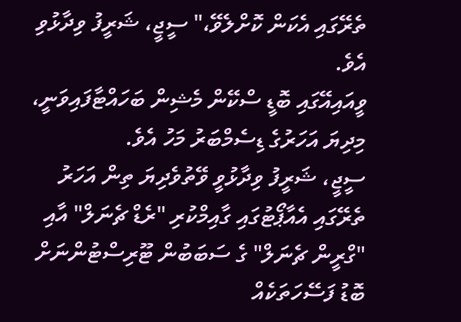ތެރޭގައި އެކަން ކޮށްލެވޭ،" ސީޖީ، ޝަރީފު ވިދާޅުވި އެވެ.
ވީއައިއޭގައި ބޮޑީ ސްކޭން މެޝިން ބަހައްޓާފައިވަނީ، މިދިޔަ އަހަރުގެ ޑިސެމްބަރު މަހު އެވެ.
ސީޖީ، ޝަރީފު ވިދާޅުވީ ވޭތުވެދިޔަ ތިން އަހަރު ތެރޭގައި އެއާޕޯޓުގައި ގާއިމްކުރި "ރެޑް ޗެނަލް" އާއި "ގްރީން ޗެނަލް" ގެ ސަބަބުން ޓޫރިސްޓުންނަށް ބޮޑު ފަސޭހަތަކެއް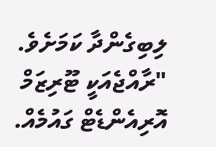ލިބިގެންދާ ކަމަށެވެ.
"ރާއްޖެއަކީ ޓޫރިޒަމް އޮރިއެންޑެޓް ގައުމެއް.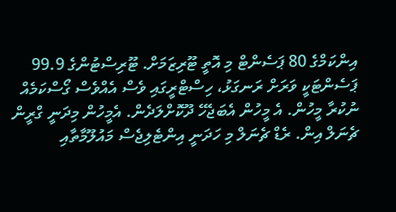އިންކަމްގެ 80 ޕަސެންޓް މި އޮތީ ޓޫރިޒަމަށް. ޓޫރިސްޓުންގެ 99.9 ޕަސެންޓަކީ ވަރަށް ރަނގަޅު، ހިސްޓްރީގައި ވެސް އެއްވެސް ގޯސްކަމެއް ނުކުރާ މީހުން. އެ މީހުން އެބަޖެހޭ ދޫކޮށްލަދެން. އެމީހުން މިދަނީ ގްރީން ޗެނަލް އިން. ރެޑް ޗެނަލް މި ހަދަނީ އިންޓެލިޖެސް މައުލޫމާތާއި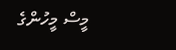މީސް މީހުންގެ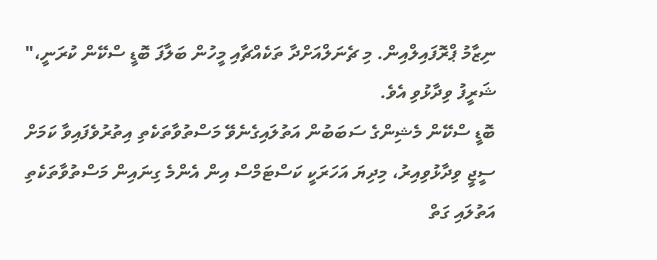ނިޒާމު ޕްރޮފައިލްއިން. މި ޗެނަލްއަށްދާ ތަކެއްޗާއި މީހުން ބަލާފަ ބޮޑީ ސްކޭން ކުރަނީ،" ޝަރީފު ވިދާޅުވި އެވެ.
ބޮޑީ ސްކޭން މެޝިންގެ ސަބަބުން އަތުލައިގެނެވޭ މަސްތުވާތަކެތި އިތުރުވެފައިވާ ކަމަށް ސީޖީ ވިދާޅުވިއިރު، މިދިޔަ އަހަރަކީ ކަސްޓަމްސް އިން އެންމެ ގިނައިން މަސްތުވާތަކެތި އަތުލައި ގަތް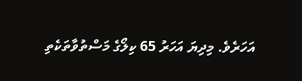އަހަރެވެ. މިދިޔަ އަހަރު 65 ކިލޯގެ މަސްތުވާތަކެތި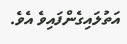އަތުލައިގެންފައިވެ އެވެ.